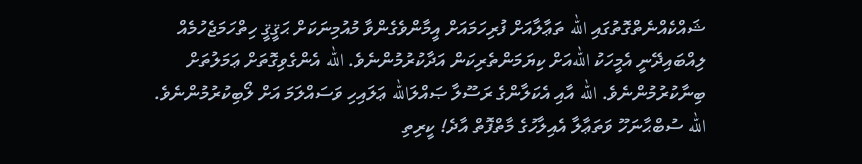ޝައްކެއްނެތްގޮތުގައި الله ތަޢާލާއަށް ފުރިހަމައަށް އީމާންވެގެންވާ މުއުމިނަކަށް ޙަޤީޤީ ހިތްހަމަޖެހުމެއް ލިއްބައިދޭނީ އެމީހަކު اللهއަށް ކިޔަމަންތެރިކަން އަދާކުރުމުންނެވެ. الله އެންގެވިގޮތަށް ޢަމަލުތަށް ބިނާކުރުމުންނެވެ. الله އާއި އެކަލާންގެ ރަސޫލާ ޞައްލަالله ޢަލައިހި ވަސައްލަމަ އަށް ލޯބިކުރުމުންނެވެ.
الله ސުބްޙާނަހޫ ވަތަޢާލާ އެއިލާހުގެ މާތްފޮތް އާދެ! ކީރިތި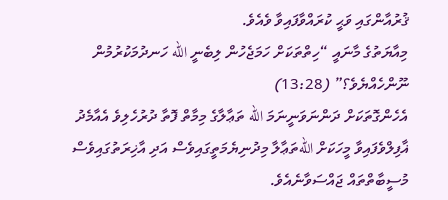ޤުރުއާންގައި ވަޙީ ކުރައްވާފައިވާ ވެއެވެ.
މިއާޔަތުގެ މާނައީ “ހިތްތަކަށް ހަމަޖެހުން ލިބެނީ الله ހަނދުމަކުރުމުން ނޫންހެއްޔެވެ؟” (13:28)
އެހެންގޮތަކަށް ދަންނަވަނީނަމަ الله ތަޢާލާގެ މިމާތް ފޮތާ ދުރުހެލިވެ އެއާމެދު ޣާފިލްވެފައިވާ މީހަކަށް اللهތަޢާލާ މިދުނިޔެމަތީގައިވެސް އަދި އާޚިރަތުގައިވެސް މުސީބާތްތައް ޖައްސަވާނެއެވެ.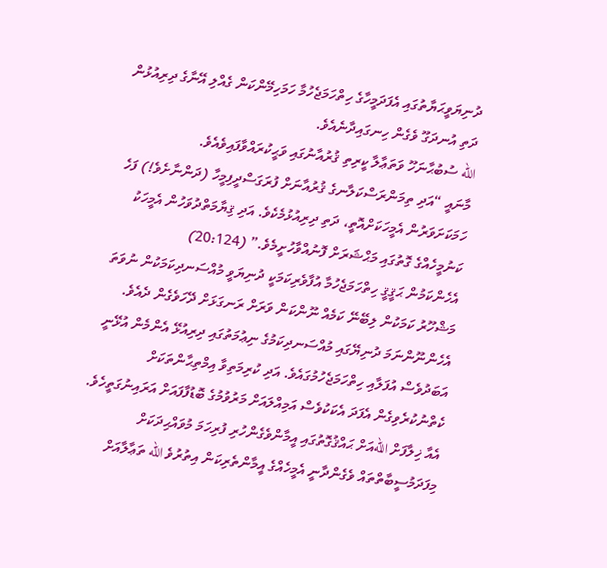ދުނިޔަވީޙަޔާތުގައި އެފަދަމީހާގެ ހިތްހަމަޖެހުމާ ހަމަހިމޭންކަން ގެއްލި އޭނާގެ ދިރިއުޅުން ދަތި އުނދަގޫ ވެގެން ހިނގައިދާނެއެވެ.
الله ސުބުޙާނަހޫ ވަތަޢާލާ ކީރިތި ޤުރުއާނުގައި ވަޙީކުރައްވާފައިވެއެވެ.
މާނައީ “އަދި ތިމަންރަސްކަލާނގެ ޤުރުއާނަށް ފުރަގަސްދީފިމީހާ (ދަންނާށެވެ!) ފަހެ ހަމަކަށަވަރުން އެމީހަކަށްއޮތީ، ދަތި ދިރިއުޅުމެކެވެ. އަދި ޤިޔާމަތްދުވަހުން އެމީހަކު ކަނުމީހެއްގެ ގޮތުގައި މަޙްޝަރަށް ފޮނުއްވާހުށީމެވެ.” (20:124)
އެހެންކަމުން ޙަޤީޤީ ހިތްހަމަޖެހުމާ އުފާވެރިކަމަކީ ދުނިޔަވީ މުއްސަނދިކަމަކުން ނުވަތަ މަޝްހޫރު ކަމަކުން ލިބޭނޭ ކަމެއް ނޫންކަން ވަރަށް ރަނގަޅަށް ދޭހަވެގެން ދެއެވެ. އެހެންނޫންނަމަ ދުނިޔޭގައި މުއްސަނދިކަމުގެ ނިޢުމަތުގައި ދިރިއުޅޭ އެންމެން އުޅޭނީ އަބަދުވެސް އުފަލާއި ހިތްހަމަޖެހުމުގައެވެ. އަދި ކުރިމަތިވާ އިމްތިޙާންތަކަށް ކެތްނުކުރެވިގެން އެފަދަ އެކަކުވެސް އަމިއްލައަށް މަރުވުމުގެ ބޮޑުފާފައަށް އަރައިނުގަތީހެވެ.
އެއާ ޚިލާފަށް اللهއަށް ޙައްޤުގޮތުގައި އީމާންވެގެންހުރި ފުރިހަމަ މުވައްޙިދަކަށް މިފަދަމުސީބާތްތައް ވެގެންދާނީ އެމީހެއްގެ އީމާންތެރިކަން އިތުރުވެ الله ތަޢާލާއަށް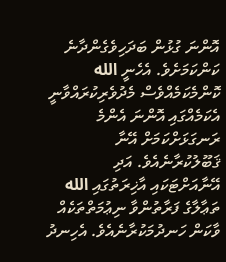އޮންނަ ގުޅުން ބަދަހިވެގެންދާނެ ކަންކަމަށެވެ. އެހެނީ الله ކޮންމެކަމެއްވެސް މެދުވެރިކުރައްވާނީ އެކަމެއްގައި އޮންނަ އެންމެ ރަނގަޅަށްކަމަށް އޭނާ ޤަބޫލުކުރާނެއެވެ. އަދި އޭނާއަށްޓަކައި އާޚިރަތުގައި الله ތަޢާލާގެ ފަރާތުންވާ ނިޢުމަތްތަކެއް ވާކަން ހަނދުމަކުރާނެއެވެ. އެހިނދު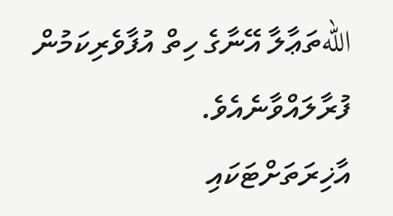اللهތަޢާލާ އޭނާގެ ހިތް އުފާވެރިކަމުން ފުރާލައްވާނެއެވެ.
އާޚިރަތަށްޓަކައި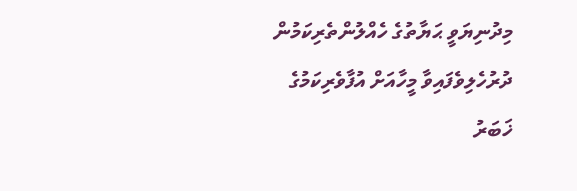މިދުނިޔަވީ ޙަޔާތުގެ ހެއްލުންތެރިކަމުން ދުރުހެލިވެފައިވާ މީހާއަށް އުފާވެރިކަމުގެ ޚަބަރު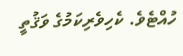ހުއްޓެވެ. ކެހިވެރިކަމުގެ ވަޤުތީ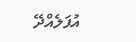އުފަލެއްދޭ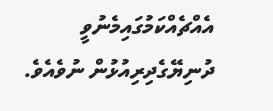އެއްޗެއްކަމުގައިމެނުވީ ދުނިޔޭގެދިރިއުޅުން ނުވެއެވެ.